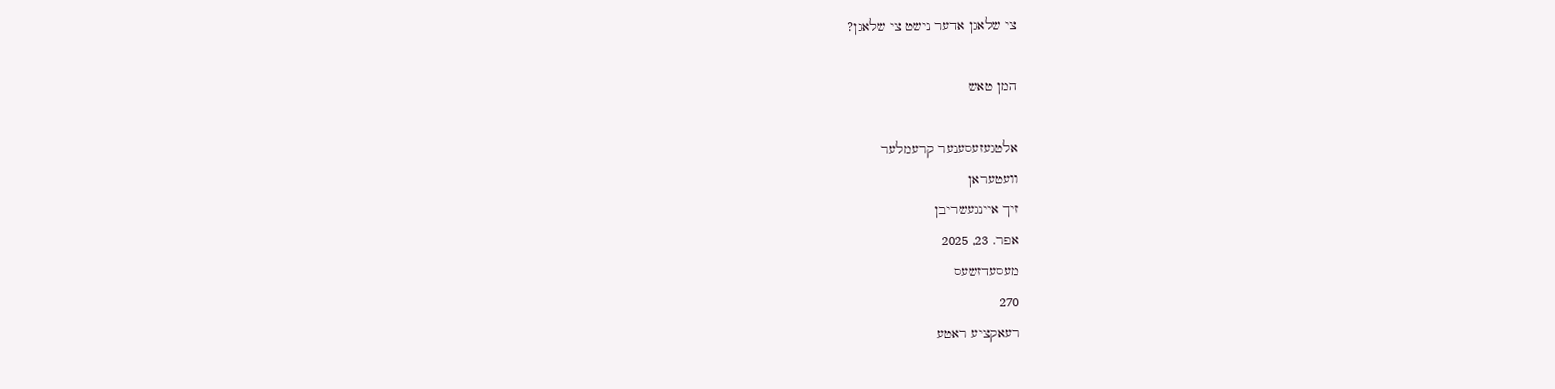צי שלאגן אדער נישט צי שלאגן?

המן טאש

אלטגעזעסענער קרעמלער
וועטעראן
זיך איינגעשריבן
אפר. 23, 2025
מעסעדזשעס
270
רעאקציע ראטע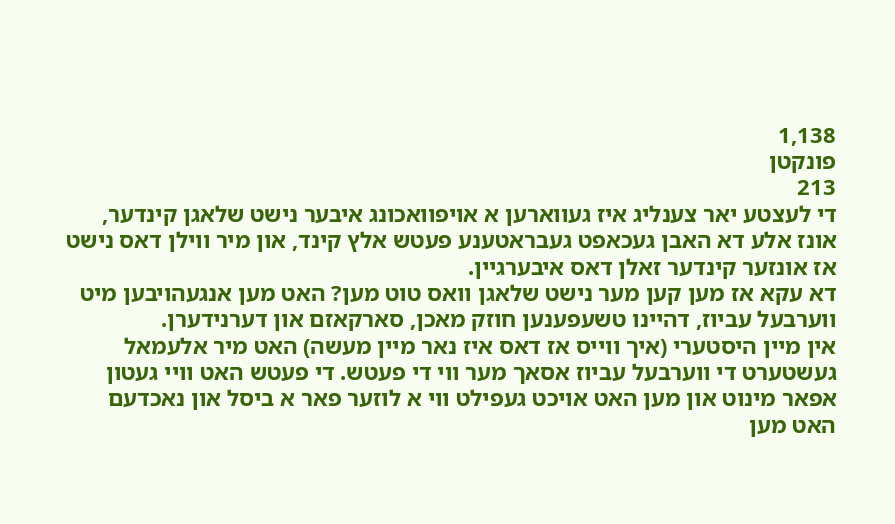1,138
פונקטן
213
די לעצטע יאר צענליג איז געווארען א אויפוואכונג איבער נישט שלאגן קינדער, אונז אלע דא האבן געכאפט געבראטענע פעטש אלץ קינד, און מיר ווילן דאס נישט אז אונזער קינדער זאלן דאס איבערגיין.
דא עקא אז מען קען מער נישט שלאגן וואס טוט מען? האט מען אנגעהויבען מיט ווערבעל עביוז, דהיינו טשעפענען חוזק מאכן, סארקאזם און דערנידערן.
אין מיין היסטערי (איך ווייס אז דאס איז נאר מיין מעשה) האט מיר אלעמאל געשטערט די ווערבעל עביוז אסאך מער ווי די פעטש. די פעטש האט וויי געטון אפאר מינוט און מען האט אויכט געפילט ווי א לוזער פאר א ביסל און נאכדעם האט מען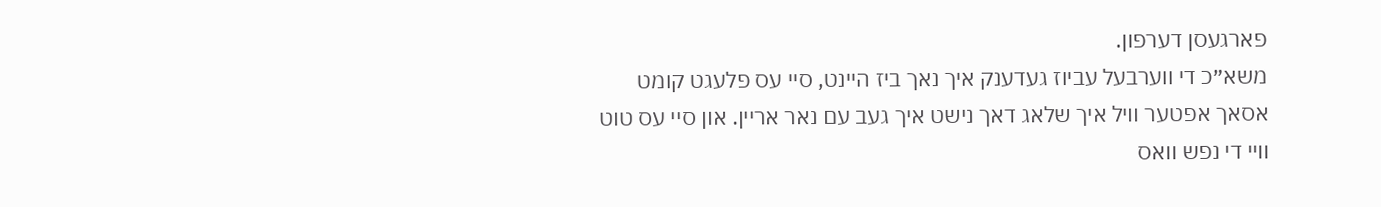פארגעסן דערפון.
משא״כ די ווערבעל עביוז געדענק איך נאך ביז היינט, סיי עס פלעגט קומט אסאך אפטער וויל איך שלאג דאך נישט איך געב עם נאר אריין. און סיי עס טוט וויי די נפש וואס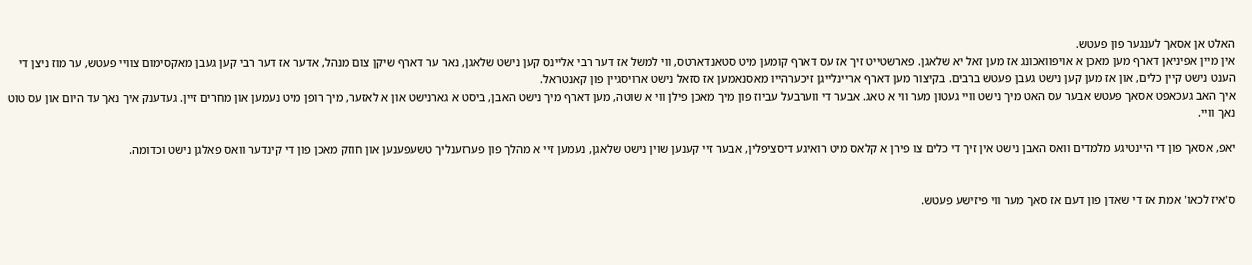האלט אן אסאך לענגער פון פעטש.
אין מיין אפיניאן דארף מען מאכן א אויפוואכונג אז מען זאל יא שלאגן. פארשטייט זיך אז עס דארף קומען מיט סטאנדארטס, ווי למשל אז דער רבי אליינס קען נישט שלאגן, נאר ער דארף שיקן צום מנהל, אדער אז דער רבי קען געבן מאקסימום צוויי פעטש, ער מוז ניצן די הענט נישט קיין כלים, און אז מען קען נישט געבן פעטש ברבים. בקיצור מען דארף אריינלייגן זיכערהייו מאסנאמען אז סזאל נישט ארויסגיין פון קאנטראל.
איך האב געכאפט אסאך פעטש אבער עס האט מיך נישט וויי געטון מער ווי א טאג. אבער די ווערבעל עביוז פון מיך מאכן פילן ווי א שוטה, מען דארף מיך נישט האבן, ביסט א גארנישט און א לאזער, מיך רופן מיט נעמען און מחרים זיין. געדענק איך נאך עד היום און עס טוט נאך וויי.

יאפ, אסאך פון די היינטיגע מלמדים וואס האבן נישט אין זיך די כלים צו פירן א קלאס מיט רואיגע דיסציפלין, אבער זיי קענען שוין נישט שלאגן, נעמען זיי א מהלך פון פערזענליך טשעפענען און חוזק מאכן פון די קינדער וואס פאלגן נישט וכדומה.


ס'איז לכאו' אמת אז די שאדן פון דעם אז סאך מער ווי פיזישע פעטש.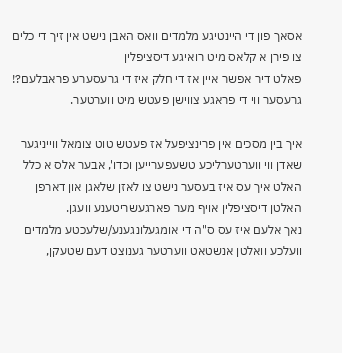אסאך פון די היינטיגע מלמדים וואס האבן נישט אין זיך די כלים צו פירן א קלאס מיט רואיגע דיסציפלין
פאלט דיר אפשר איין אז די חלק איז די גרעסערע פראבלעם?! גרעסער ווי די פראגע צווישן פעטש מיט ווערטער.

איך בין מסכים אין פרינציפעל אז פעטש טוט צומאל ווייניגער שאדן ווי ווערטערליכע טשעפערייען וכדו', אבער אלס א כלל האלט איך עס איז בעסער נישט צו לאזן שלאגן און דארפן האלטן דיסציפלין אויף מער פארגעשריטענע וועגן.
נאך אלעם איז עס ס''ה די אומגעלונגענע/שלעכטע מלמדים וועלכע וואלטן אנשטאט ווערטער גענוצט דעם שטעקן,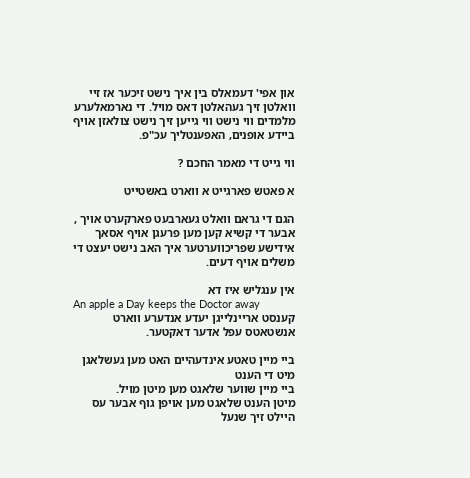און אפי' דעמאלס בין איך נישט זיכער אז זיי וואלטן זיך געהאלטן דאס מויל. די נארמאלערע מלמדים ווי נישט ווי גייען זיך נישט צולאזן אויף ביידע אופנים, האפענטליך עכ"פ.

ווי גייט די מאמר החכם ?

א פאטש פארגייט א ווארט באשטייט

הגם די גראם וואלט געארבעט פארקערט אויך , אבער די קשיא קען מען פרעגן אויף אסאך אידישע שפריכווערטער איך האב נישט יעצט די משלים אויף דעים.

אין ענגליש איז דא
An apple a Day keeps the Doctor away
קענסט אריינלייגן יעדע אנדערע ווארט אנשטאטס עפל אדער דאקטער.

ביי מיין טאטע אינדעהיים האט מען געשלאגן מיט די הענט
ביי מיין שווער שלאגט מען מיטן מויל.
מיטן הענט שלאגט מען אויפן גוף אבער עס היילט זיך שנעל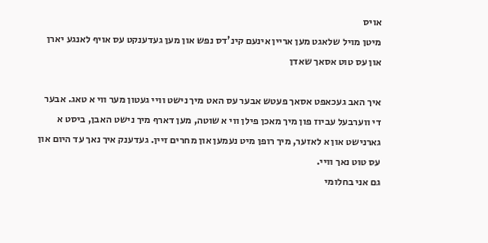אויס
מיטן מויל שלאגט מען אריין אינעם קינ'דס נפש און מען געדענקט עס אויף לאנגע יארן און עס טוט אסאך שאדן

איך האב געכאפט אסאך פעטש אבער עס האט מיך נישט וויי געטון מער ווי א טאג. אבער די ווערבעל עביוז פון מיך מאכן פילן ווי א שוטה, מען דארף מיך נישט האבן, ביסט א גארנישט און א לאזער, מיך רופן מיט נעמען און מחרים זיין. געדענק איך נאך עד היום און עס טוט נאך וויי.
גם אני בחלומי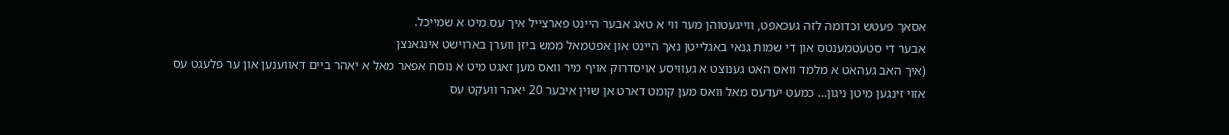אסאך פעטש וכדומה לזה געכאפט, ווייגעטוהן מער ווי א טאג אבער היינט פארצייל איך עס מיט א שמייכל.
אבער די סטעטמענטס און די שמות גנאי באגלייטן נאך היינט און אפטמאל ממש ביזן ווערן בארוישט אינגאנצן
(איך האב געהאט א מלמד וואס האט גענוצט א געוויסע אויסדרוק אויף מיר וואס מען זאגט מיט א נוסח אפאר מאל א יאהר ביים דאווענען און ער פלעגט עס אזוי זינגען מיטן ניגון… כמעט יעדעס מאל וואס מען קומט דארט אן שוין איבער 20 יאהר וועקט עס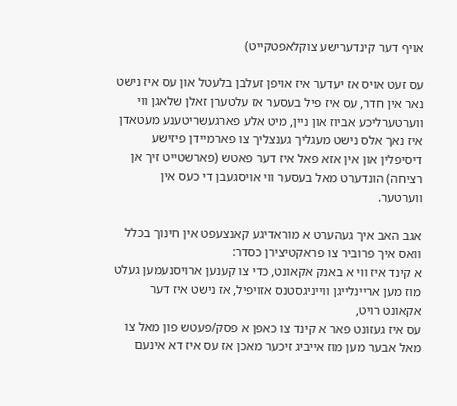אויף דער קינדערישע צוקלאפטקייט)

עס זעט אויס אז יעדער איז אויפן זעלבן בלעטל און עס איז נישט נאר אין חדר, עס איז פיל בעסער אז עלטערן זאלן שלאגן ווי ווערטערליכע אביוז און ניין, מיט אלע פארגעשריטענע מעטאדן איז נאך אלס נישט מעגליך גענצליך צו פארמיידן פיזישע דיסיפלין און אין אזא פאל איז דער פאטש (פארשטייט זיך אן רציחה) הונדערט מאל בעסער ווי אויסגעבן די כעס אין ווערטער.

אגב האב איך געהערט א מוראדיגע קאנצעפט אין חינוך בכלל וואס איך פרוביר צו פראקטיצירן כסדר:
א קינד איז ווי א באנק אקאונט, כדי צו קענען ארויסנעמען געלט מוז מען אריינלייגן ווייניגסטנס אזויפיל, אז נישט איז דער אקאונט רויט,
עס איז געזונט פאר א קינד צו כאפן א פסק/פעטש פון מאל צו מאל אבער מען מוז אייביג זיכער מאכן אז עס איז דא אינעם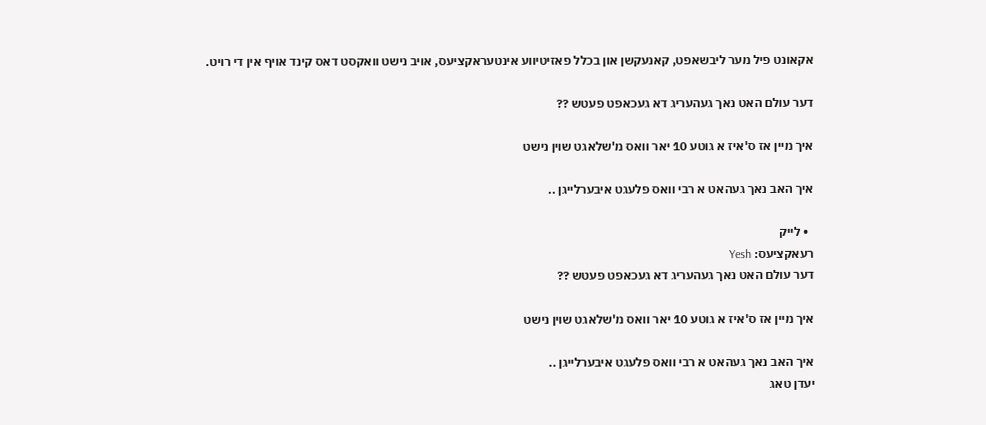אקאונט פיל מער ליבשאפט, קאנעקשן און בכלל פאזיטיווע אינטעראקציעס, אויב נישט וואקסט דאס קינד אויף אין די רויט.

דער עולם האט נאך געהעריג דא געכאפט פעטש ??

איך מיין אז ס'איז א גוטע 10 יאר וואס מ'שלאגט שוין נישט

איך האב נאך געהאט א רבי וואס פלעגט איבערלייגן ..

  • לייק
רעאקציעס: Yesh
דער עולם האט נאך געהעריג דא געכאפט פעטש ??

איך מיין אז ס'איז א גוטע 10 יאר וואס מ'שלאגט שוין נישט

איך האב נאך געהאט א רבי וואס פלעגט איבערלייגן ..
יעדן טאג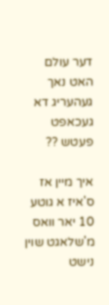דער עולם האט נאך געהעריג דא געכאפט פעטש ??

איך מיין אז ס'איז א גוטע 10 יאר וואס מ'שלאגט שוין נישט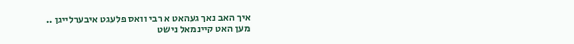איך האב נאך געהאט א רבי וואס פלעגט איבערלייגן ..
מען האט קיינמאל נישט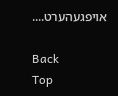אויפגעהערט....

Back
Top